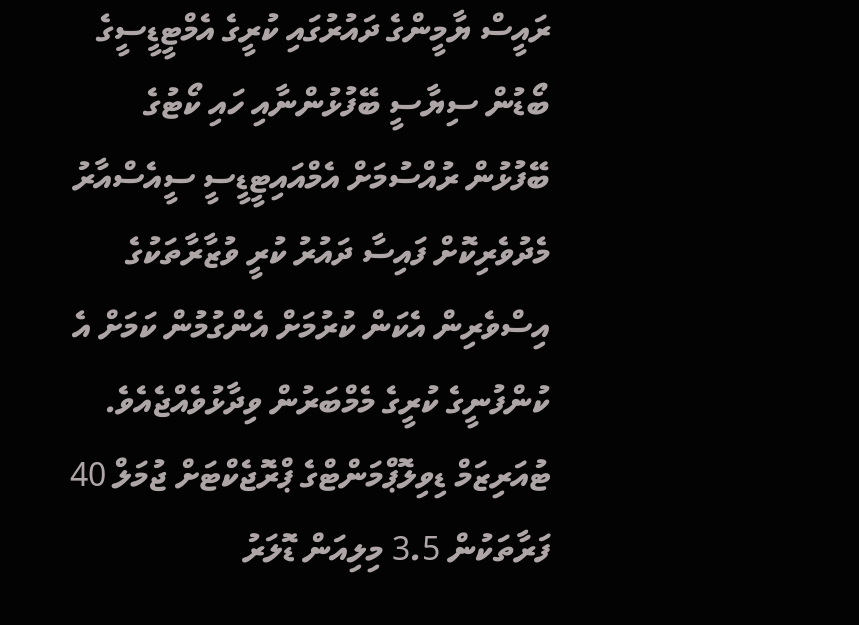ރައީސް ޔާމީންގެ ދައުރުގައި ކުރީގެ އެމްޓީޑީސީގެ ބޯޑުން ސިޔާސީ ބޭފުޅުންނާއި ހައި ކޯޓުގެ ބޭފުޅުން ރުއްސުމަށް އެމްއައިޓީޑީސީ ސީއެސްއާރު މެދުވެރިކޮށް ފައިސާ ދައުރު ކުރީ ވުޒާރާތަކުގެ އިސްވެރިން އެކަން ކުރުމަށް އެންގުމުން ކަމަށް އެ ކުންފުނީގެ ކުރީގެ މެމްބަރުން ވިދާޅުވެއްޖެއެވެ.
ޓުއަރިޒަމް ޑިވިލޮޕްމަންޓްގެ ޕްރޮޖެކްޓަށް ޖުމަލް 40 ފަރާތަކުން 3.5 މިލިއަން ޑޮލަރު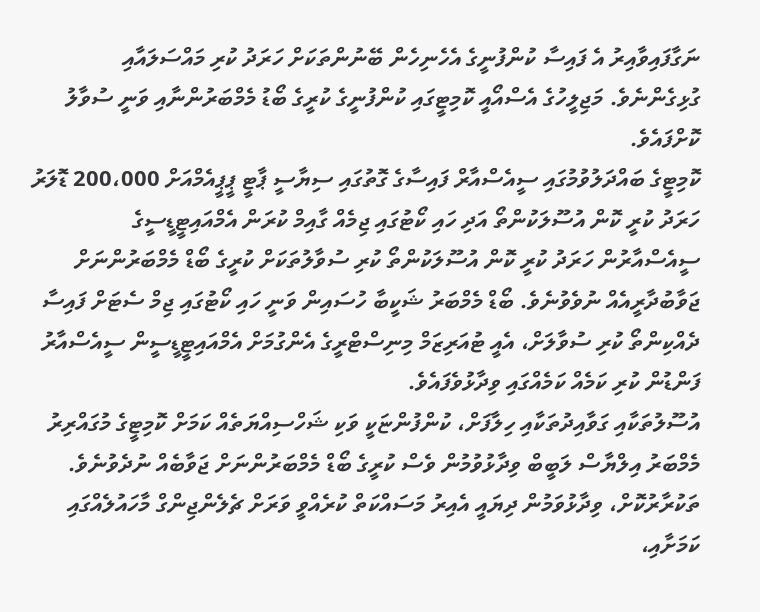ނަގާފައިވާއިރު އެ ފައިސާ ކުންފުނީގެ އެހެނިހެން ބޭނުންތަކަށް ހަރަދު ކުރި މައްސަލައާއި ގުޅިގެންނެވެ. މަޖިލީހުގެ އެސްއޯއީ ކޮމިޓީގައި ކުންފުނީގެ ކުރީގެ ބޯޑު މެމްބަރުންނާއި ވަނީ ސުވާލު ކޮށްފައެވެ.
ކޮމިޓީގެ ބައްދަލުވުމުގައި ސީއެސްއާރް ފައިސާގެ ގޮތުގައި ސިޔާސީ ޕާޓީ ޕީޕީއެމްއަށް 200،000 ޑޮލަރު ހަރަދު ކުރީ ކޮން އުސޫލަކުންތޯ އަދި ހައި ކޯޓުގައި ޖިމެއް ގާއިމް ކުރަން އެމްއައިޓީޑީސީގެ ސީއެސްއާރުން ހަރަދު ކުރީ ކޮން އުސޫލަކުންތޯ ކުރި ސުވާލުތަކަށް ކުރީގެ ބޯޑް މެމްބަރުންނަށް ޖަވާބުދާރީއެއް ނުވެވުނެވެ. ބޯޑް މެމްބަރު ޝަކީބާ ހުސައިން ވަނީ ހައި ކޯޓުގައި ޖިމް ސެޓަށް ފައިސާ ދެއްކިންތޯ ކުރި ސުވާލަށް، އެއީ ޓުއަރިޒަމް މިނިސްޓްރީގެ އެންގުމަށް އެމްއައިޓީޑީސީން ސީއެސްއާރު ފަންޑުން ކުރި ކަމެއް ކަމެއްގައި ވިދާޅުވެފައެވެ.
އުސޫލުތަކާއި ގަވާއިދުތަކާއި ހިލާފަށް، ކުންފުންޏަކީ ވަކި ޝަހްސިއްޔަތެއް ކަމަށް ކޮމިޓީގެ މުގައްރިރު މެމްބަރު އިލްޔާސް ލަބީބް ވިދާޅުވުމުން ވެސް ކުރީގެ ބޯޑް މެމްބަރުންނަށް ޖަވާބެއް ނުދެވުނެވެ. ތަކުރާރުކޮށް، ވިދާޅުވަމުން ދިޔައީ އެއިރު މަސައްކަތް ކުރެއްވީ ވަރަށް ޗެލެންޖިންގް މާހައުލެއްގައި ކަމަށާއި،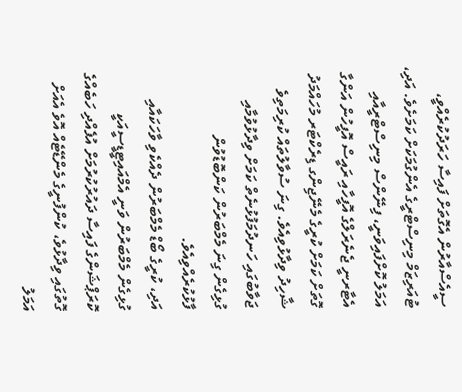ސީއެސްއާރުން އެގޮތަށް ފައިސާ ހަރަދުކުރެއްވީ، ޓުއަރިޒަމް މިނިސްޓްރީގެ އެންގުމަކަށް ކަމަށެވެ. އަދި، އަމަލު ކޮށްފައިވަނީ، ފިނޭންސް މިނިސްޓްރީއާއި އެޓާރނީ ޖެނެރަލްގެ އޮފީހާއި ރައީސް އޮފީހުން އަންގާ ގޮތަށް ކަމަށް ކުރީގެ މެނޭޖިންގ ޑިރެކްޓަރ މުހައްމަދު ޝާހިދު ވިދާޅުވިއެވެ. ގިނަ ސުވާލުތައް ކުރިމަތިވެ ޖަވާބުގައި ހަނދުމަފުޅުނެތް ކަމަށް ވިދާޅުވުމާއި ގުޅިގެން ގިނަ މެމްބަރުން ކަންބޮޑުވުން ފާޅުކުރެއްވިއެވެ.
އަދި، ކުރީގެ ބޯޑް މެމްބަރުން ދެއްކެވި ވާހަކައާއި ގުޅިގެން މެމްބަރުން ވަނީ އެމްއައިޓީޑީސީއަކީ ކޮރަޕްޝަންގެ ފައިސާ ދައުރުކުރުމަށް އުފެއްދި ހަބެއްގެ ގޮތުގައި ވިދާޅުވެ، ކުންފުނީގެ މެންޑޭޓެއް އޮވެ އެއަށް އަމަލު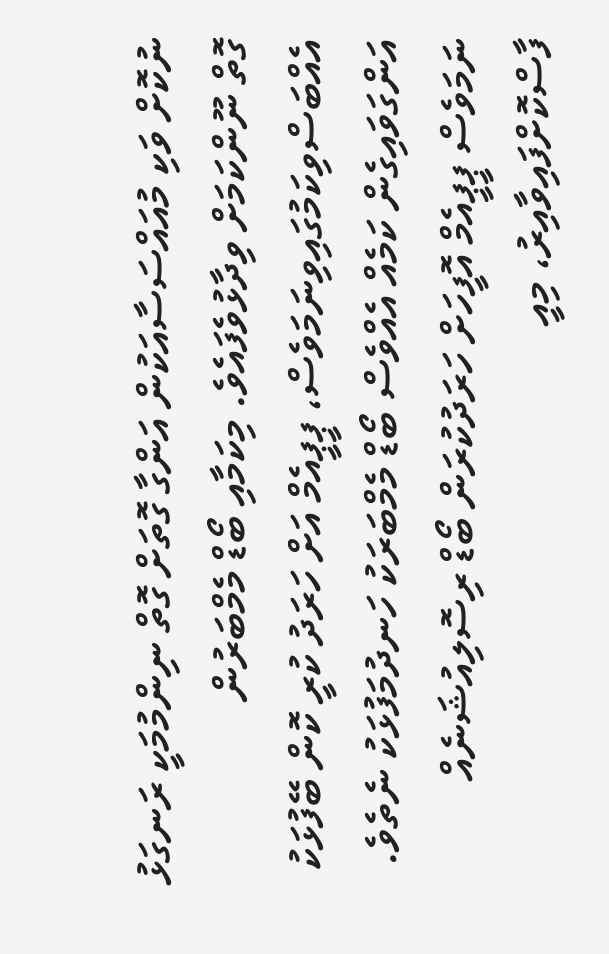ނުކޮށް ވަކި މުއައްސަސާއަކުން އަންގާ ގޮތަށް ގޮތް ނިންމުމަކީ ރަނގަޅު ގޮތް ނޫންކަމަށް ވިދާޅުވެފައެވެ. މިކަމާއި ބޯޑް މެމްބަރުން އެއްބަސްވިކަމުގައިވިނަމަވެސް، ޕީޕީއެމް އަށް ހަރަދު ކުރީ ކޮން ބޭފުޅަކު އަންގަވައިގެން ކަމެއް އެއްވެސް ބޯޑް މެމްބަރަކު ހަނދުމަފުޅަކު ނެތެވެ.
ނަމަވެސް ޕީޕީއެމް އޮފީހަށް ހަރަދުކުރަން ބޯޑް ރިސޮލިއުޝަނެއް ފާސްކޮށްފައިވާއިރު، މިއީ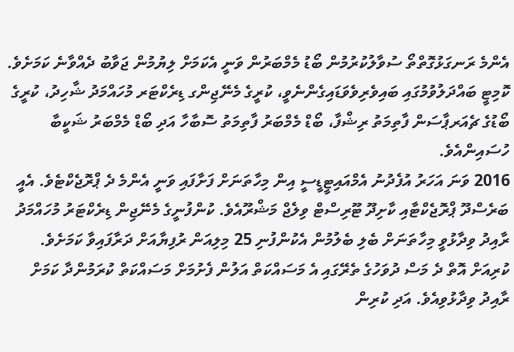އެންމެ ރަނގަޅުގޮތްތޯ ސުވާލުކުރުމުން ބޯޑު މެމްބަރުން ވަނީ އެކަމަށް ލިޔުމުން ޖަވާބު ދެއްވާނެ ކަމަށެވެ. ކޮމިޓީ ބައްދަލުވުމުގައި ބައިވެރިވެވަޑައިގެންނެވީ، ކުރީގެ މެނޭޖިންގ ޑިރެކްޓަރ މުހައްމަދު ޝާހިދު، ކުރީގެ ބޯޑުގެ ޗެއަރޕާސަން ފާތިމަތު ރިޝްފާ، ބޯޑް މެމްބަރު ފާތިމަތު ސޮބާހާ އަދި ބޯޑް މެމްބަރު ޝަކީބާ ހުސައިންއެވެ.
2016 ވަނަ އަހަރު އުފެދުނު އެމްއައިޓީޑީސީ އިން މިހާތަނަށް ފަށާފައި ވަނީ އެންމެ ދެ ޕްރޮޖެކްޓެވެ. އެއީ ބަރެސްދޫ ޕްރޮޖެކްޓާއި ކާށިދޫ ޓޫރިސްޓް ވިލެޖް މަޝްރޫއެވެ. ކުންފުނީގެ މެނޭޖިން ޑިރެކްޓަރު މުހައްމަދު ރާއިދު ވިދާޅުވީ މިހާތަނަށް ބެލި ބެލުމުން އެކުންފުނި 25 މިލިއަން ރުފިޔާއަށް ދަރާފައިވާ ކަމަށެވެ.
ކުރިއަށް އޮތް ދެ މަސް ދުވަހުގެ ތެރޭގައި އެ މަސައްކަތް އަލުން ފެށުމަށް މަސައްކަތް ކުރަމުންދާ ކަމަށް ރާއިދު ވިދާޅުވިއެވެ. އަދި ކުރިން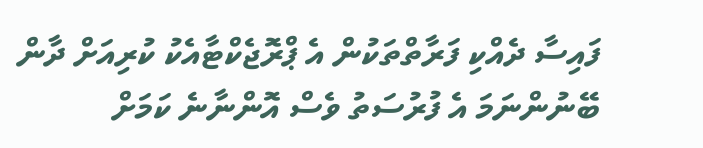ފައިސާ ދެއްކި ފަރާތްތަކުން އެ ޕްރޮޖެކްޓާއެކު ކުރިއަށް ދާން ބޭނުންނަމަ އެ ފުރުސަތު ވެސް އޮންނާނެ ކަމަށް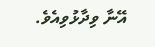އޭނާ ވިދާޅުވިއެވެ.